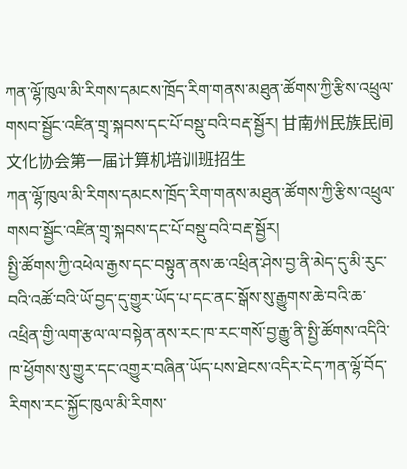ཀན་ལྷོ་ཁུལ་མི་རིགས་དམངས་ཁྲོད་རིག་གནས་མཐུན་ཚོགས་ཀྱི་རྩིས་འཕྲུལ་གསབ་སྦྱོང་འཛིན་གྲྭ་སྐབས་དང་པོ་བསྡུ་བའི་བརྡ་སྦྱོར། 甘南州民族民间文化协会第一届计算机培训班招生
ཀན་ལྷོ་ཁུལ་མི་རིགས་དམངས་ཁྲོད་རིག་གནས་མཐུན་ཚོགས་ཀྱི་རྩིས་འཕྲུལ་གསབ་སྦྱོང་འཛིན་གྲྭ་སྐབས་དང་པོ་བསྡུ་བའི་བརྡ་སྦྱོར།
སྤྱི་ཚོགས་ཀྱི་འཕེལ་རྒྱས་དང་བསྟུན་ནས་ཆ་འཕྲིན་ཤེས་བྱ་ནི་མེད་དུ་མི་རུང་བའི་འཚོ་བའི་ཡོ་བྱད་དུ་གྱུར་ཡོད་པ་དང་ནང་སྒོས་སུ་རྒྱུགས་ཆེ་བའི་ཆ་འཕྲིན་གྱི་ལག་རྩལ་ལ་བསྟེན་ནས་རང་ཁ་རང་གསོ་བྱ་རྒྱུ་ནི་སྤྱི་ཚོགས་འདིའི་ཁ་ཕྱོགས་སུ་གྱུར་དང་འགྱུར་བཞིན་ཡོད་པས་ཐེངས་འདིར་ངེད་ཀན་ལྷོ་བོད་རིགས་རང་སྐྱོང་ཁུལ་མི་རིགས་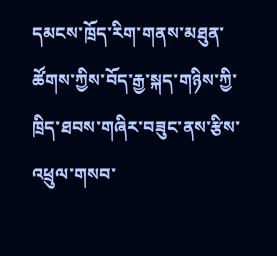དམངས་ཁྲོད་རིག་གནས་མཐུན་ཚོགས་ཀྱིས་བོད་རྒྱ་སྐད་གཉིས་ཀྱི་ཁྲིད་ཐབས་གཞིར་བཟུང་ནས་རྩིས་འཕྲུལ་གསབ་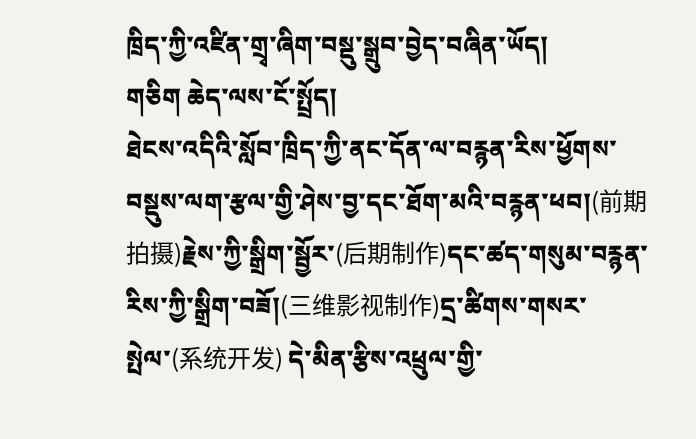ཁྲིད་ཀྱི་འཛིན་གྲྭ་ཞིག་བསྡུ་སྒྲུབ་བྱེད་བཞིན་ཡོད།
གཅིག ཆེད་ལས་ངོ་སྤྲོད།
ཐེངས་འདིའི་སློབ་ཁྲིད་ཀྱི་ནང་དོན་ལ་བརྙན་རིས་ཕྱོགས་བསྡུས་ལག་རྩལ་གྱི་ཤེས་བྱ་དང་ཐོག་མའི་བརྙན་ཕབ།(前期拍摄)རྗེས་ཀྱི་སྒྲིག་སྦྱོར་(后期制作)དང་ཚད་གསུམ་བརྙན་རིས་ཀྱི་སྒྲིག་བཟོ།(三维影视制作)དྲ་ཚིགས་གསར་སྤེལ་(系统开发) དེ་མིན་རྩིས་འཕྲུལ་གྱི་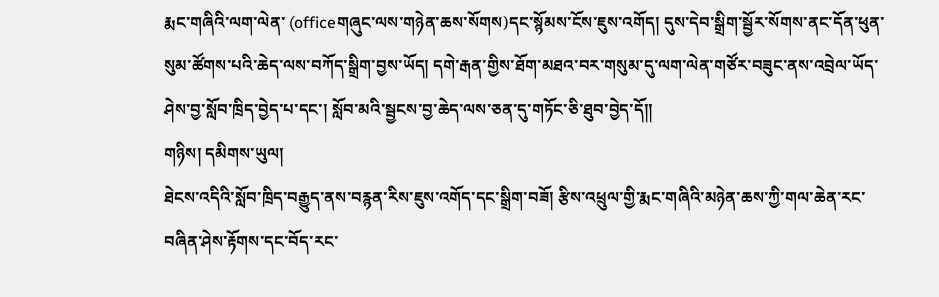རྨང་གཞིའི་ལག་ལེན་ (officeགཞུང་ལས་གཉེན་ཆས་སོགས)དང་སྙོམས་ངོས་ཇུས་འགོད། དུས་དེབ་སྒྲིག་སྦྱོར་སོགས་ནང་དོན་ཕུན་སུམ་ཚོགས་པའི་ཆེད་ལས་བཀོད་སྒྲིག་བྱས་ཡོད། དགེ་རྒན་གྱིས་ཐོག་མཐའ་བར་གསུམ་དུ་ལག་ལེན་གཙོར་བཟུང་ནས་འབྲེལ་ཡོད་ཤེས་བྱ་སློབ་ཁྲིད་བྱེད་པ་དང་། སློབ་མའི་སྦྱངས་བྱ་ཆེད་ལས་ཅན་དུ་གཏོང་ཅི་ཐུབ་བྱེད་དོ།།
གཉིས། དམིགས་ཡུལ།
ཐེངས་འདིའི་སློབ་ཁྲིད་བརྒྱུད་ནས་བརྙན་རིས་ཇུས་འགོད་དང་སྒྲིག་བཟོ། རྩིས་འཕྲུལ་གྱི་རྨང་གཞིའི་མཉེན་ཆས་ཀྱི་གལ་ཆེན་རང་བཞིན་ཤེས་རྟོགས་དང་བོད་རང་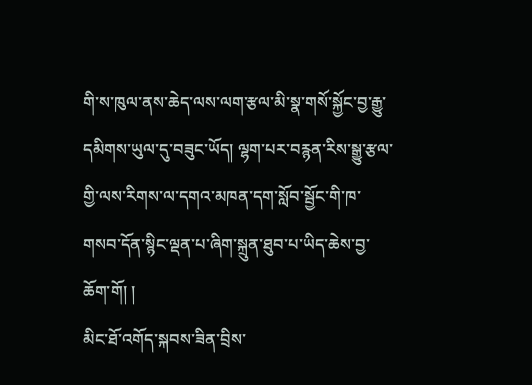གི་ས་ཁུལ་ནས་ཆེད་ལས་ལག་རྩལ་མི་སྣ་གསོ་སྐྱོང་བྱ་རྒྱུ་དམིགས་ཡུལ་དུ་བཟུང་ཡོད། ལྷག་པར་བརྙན་རིས་སྒྱུ་རྩལ་གྱི་ལས་རིགས་ལ་དགའ་མཁན་དག་སློབ་སྦྱོང་གི་ཁ་གསབ་དོན་སྙིང་ལྡན་པ་ཞིག་སྐྲུན་ཐུབ་པ་ཡིད་ཆེས་བྱ་ཆོག་གོ། །
མིང་ཐོ་འགོད་སྐབས་ཟིན་བྲིས་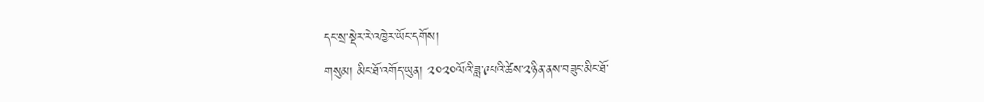དང་སྲ་སྡེར་རེ་འཁྱེར་ཡོང་དགོས།
གསུམ། མིང་ཐོ་འགོད་ཡུན། ༢༠༢༠ལོའི་ཟླ་༩པའི་ཚེས་༢ཉིན་ནས་བཟུང་མིང་ཐོ་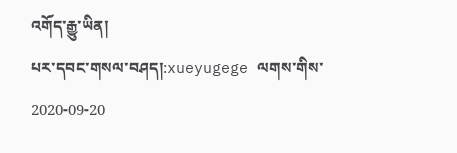འགོད་རྒྱུ་ཡིན།
པར་དབང་གསལ་བཤད།:xueyugege ལགས་གིས་ 2020-09-20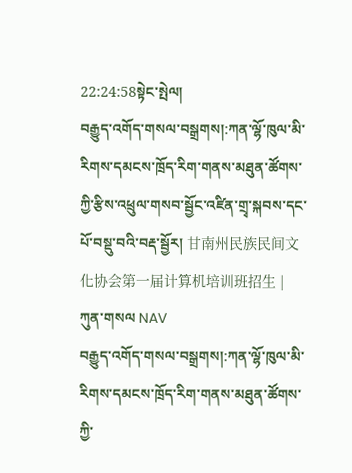22:24:58སྟེང་སྤེལ།
བརྒྱུད་འགོད་གསལ་བསྒྲགས།:ཀན་ལྷོ་ཁུལ་མི་རིགས་དམངས་ཁྲོད་རིག་གནས་མཐུན་ཚོགས་ཀྱི་རྩིས་འཕྲུལ་གསབ་སྦྱོང་འཛིན་གྲྭ་སྐབས་དང་པོ་བསྡུ་བའི་བརྡ་སྦྱོར། 甘南州民族民间文化协会第一届计算机培训班招生 | ཀུན་གསལ NAV
བརྒྱུད་འགོད་གསལ་བསྒྲགས།:ཀན་ལྷོ་ཁུལ་མི་རིགས་དམངས་ཁྲོད་རིག་གནས་མཐུན་ཚོགས་ཀྱི་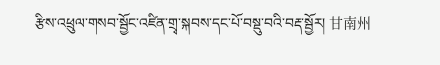རྩིས་འཕྲུལ་གསབ་སྦྱོང་འཛིན་གྲྭ་སྐབས་དང་པོ་བསྡུ་བའི་བརྡ་སྦྱོར། 甘南州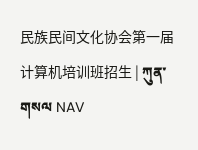民族民间文化协会第一届计算机培训班招生 | ཀུན་གསལ NAV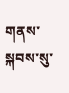གནས་སྐབས་སུ་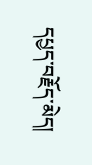དཔྱད་བརྗོད་མེད།